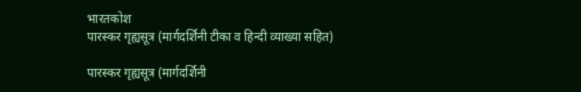भारतकोश
पारस्कर गृह्यसूत्र (मार्गदर्शिनी टीका व हिन्दी व्याख्या सहित)

पारस्कर गृह्यसूत्र (मार्गदर्शिनी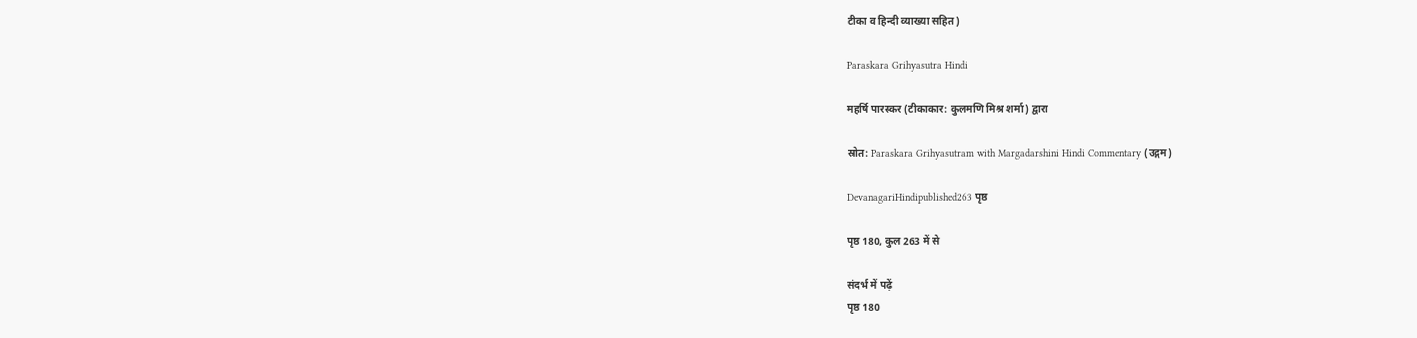टीका व हिन्दी व्याख्या सहित)

Paraskara Grihyasutra Hindi

महर्षि पारस्कर (टीकाकार: कुलमणि मिश्र शर्मा) द्वारा

स्रोत: Paraskara Grihyasutram with Margadarshini Hindi Commentary (उद्गम)

DevanagariHindipublished263 पृष्ठ

पृष्ठ 180, कुल 263 में से

संदर्भ में पढ़ें
पृष्ठ 180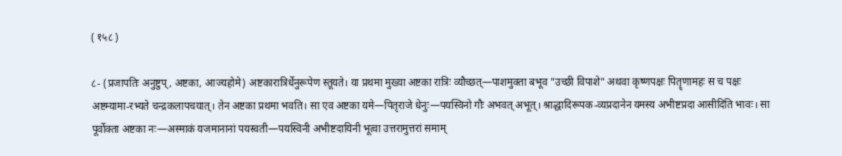( १५८ )

८- (प्रजापतिः अनुष्टुप्, अष्टका, आज्यहोमे) अष्टकारात्रिर्धेनुरूपेण स्तूयते। या प्रथमा मुख्या अष्टका रात्रिः व्यौच्छत्—पाशमुक्ता बभूव "उच्छी विपाशे" अथवा कृष्णपक्षः पितॄणामहः स च पक्षः अष्टम्यामा-रभ्यते चन्द्रकलापचयात्। तेन अष्टका प्रथमा भवति। सा एव अष्टका यमे—पितृराजे धेनुः—पयस्विनो गौः अभवत् अभूत्। श्राद्धादिरूपक-व्यप्रदानेन यमस्य अभीष्टप्रदा आसीदिति भावः। सा पूर्वोक्ता अष्टका नः—अस्माकं यजमानानां पयस्वती—पयस्विनी अभीष्टदायिनी भूत्वा उत्तरामुत्तरां समाम्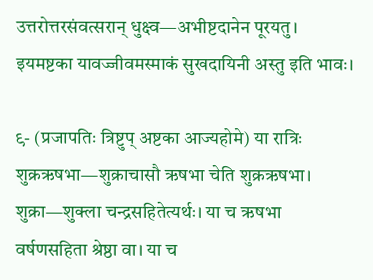उत्तरोत्तरसंवत्सरान् धुक्ष्व—अभीष्टदानेन पूरयतु। इयमष्टका यावज्जीवमस्माकं सुखदायिनी अस्तु इति भावः।

९- (प्रजापतिः त्रिष्टुप् अष्टका आज्यहोमे) या रात्रिः शुक्रऋषभा—शुक्राचासौ ऋषभा चेति शुक्रऋषभा। शुक्रा—शुक्ला चन्द्रसहितेत्यर्थः। या च ऋषभा वर्षणसहिता श्रेष्ठा वा। या च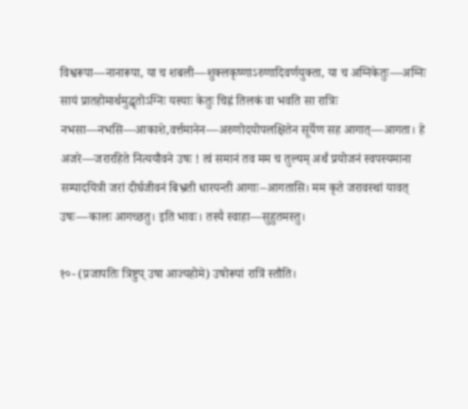विश्वरूपा—नानारूपा, या च शबली—शुक्लकृष्णाऽरुणादिवर्णयुक्ता, या च अग्निकेतुः—अग्निः सायं प्रातहोमार्थमुद्धृतोऽग्निः यस्याः केतुः चिह्नं तिलकं वा भवति सा रात्रिः नभसा—नभसि—आकाशे,वर्त्तमानेन—अरुणोदयोपलक्षितेन सूर्येण सह आगात्—आगता। हे अजरे—जरारहिते नित्ययौवने उषः ! त्वं समानं तव मम च तुल्यम् अर्थं प्रयोजनं स्वपस्यमाना सम्पादयित्री जरां दीर्घजीवनं बिभ्रती धारयन्ती आगाः–आगतासि। मम कृते जरावस्थां यावत् उषः—कालः आगच्छतु। इति भावः। तस्यै स्वाहा—सुहुतमस्तु।

१०- (प्रजापतिः त्रिष्टुप् उषा आज्यहोमे) उषोरूपां रात्रिं स्तौति।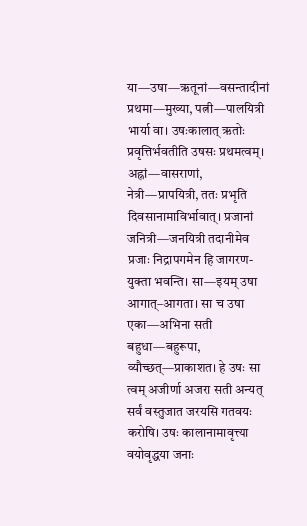या—उषा—ऋतूनां—वसन्तादीनां प्रथमा—मुख्या, पत्नी—पालयित्री भार्या वा। उषःकालात् ऋतोः प्रवृत्तिर्भवतीति उषसः प्रथमत्वम्। अह्नां—वासराणां, नेत्री—प्रापयित्री, ततः प्रभृति दिवसानामाविर्भावात्। प्रजानां जनित्री—जनयित्री तदानीमेव प्रजाः निद्रापगमेन हि जागरण-युक्ता भवन्ति। सा—इयम् उषा आगात्–आगता। सा च उषा एका—अभिना सती बहुधा—बहुरूपा, व्यौच्छत्—प्राकाशत। हे उषः सा त्वम् अजीर्णा अजरा सती अन्यत् सर्वं वस्तुजात जरयसि गतवयः करोषि। उषः कालानामावृत्त्या वयोवृद्धया जनाः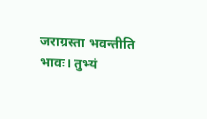जराग्रस्ता भवन्तीति भावः। तुभ्यं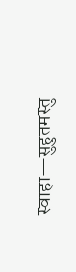स्वाहा—सुहुतमस्तु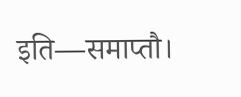इति—समाप्तौ।